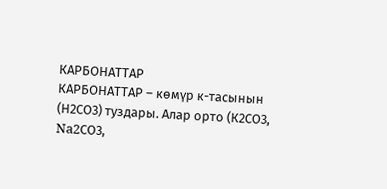КАРБОНАТТАР
КАРБОНАТТАР – көмүр к-тасынын (Н2СО3) туздары. Алар орто (К2СО3, Na2СО3,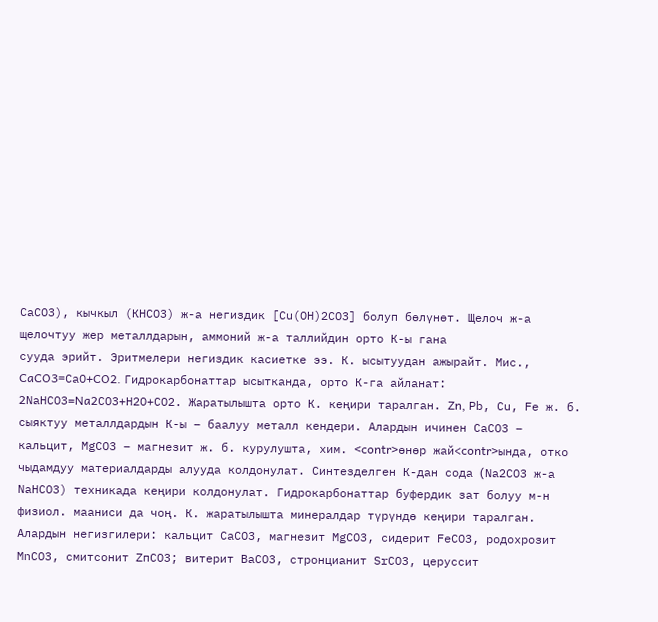СаСО3), кычкыл (КНСО3) ж-а негиздик [Сu(ОН)2СО3] болуп бөлүнөт. Щелоч ж-а щелочтуу жер металлдарын, аммоний ж-а таллийдин орто К-ы гана
сууда эрийт. Эритмелери негиздик касиетке ээ. К. ысытуудан ажырайт. Мис., CaCO3=СаО+CO2. Гидрокарбонаттар ысытканда, орто К-га айланат: 2NaНСО3=Na2СО3+Н2О+СО2. Жаратылышта орто К. кеңири таралган. Zn, Рb, Сu, Fе ж. б. сыяктуу металлдардын К-ы – баалуу металл кендери. Алардын ичинен СаСО3 – кальцит, МgСО3 – магнезит ж. б. курулушта, хим. <contr>өнөр жай<contr>ында, отко чыдамдуу материалдарды алууда колдонулат. Синтезделген К-дан сода (Nа2СО3 ж-а NaНСО3) техникада кеңири колдонулат. Гидрокарбонаттар буфердик зат болуу м-н физиол. мааниси да чоң. К. жаратылышта минералдар түрүндө кеңири таралган. Алардын негизгилери: кальцит СаСО3, магнезит МgСО3, сидерит FеСО3, родохрозит МnСО3, смитсонит ZпСО3; витерит ВаСО3, стронцианит SrСО3, церуссит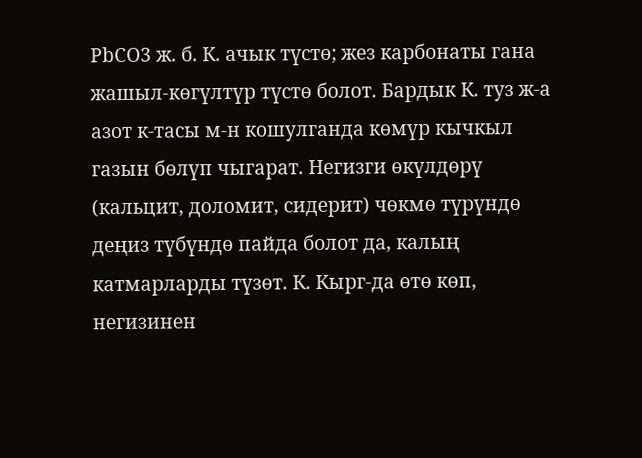РbСО3 ж. б. К. ачык түстө; жез карбонаты гана жашыл-көгүлтүр түстө болот. Бардык К. туз ж-а азот к-тасы м-н кошулганда көмүр кычкыл газын бөлүп чыгарат. Негизги өкүлдөрү (кальцит, доломит, сидерит) чөкмө түрүндө деңиз түбүндө пайда болот да, калың катмарларды түзөт. К. Кырг-да өтө көп, негизинен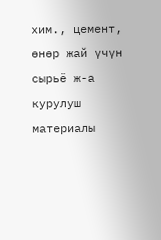хим., цемент, өнөр жай үчүн сырьё ж-а курулуш материалы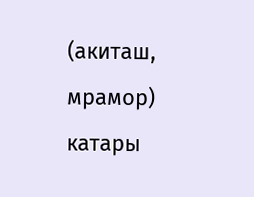(акиташ, мрамор) катары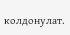колдонулат.